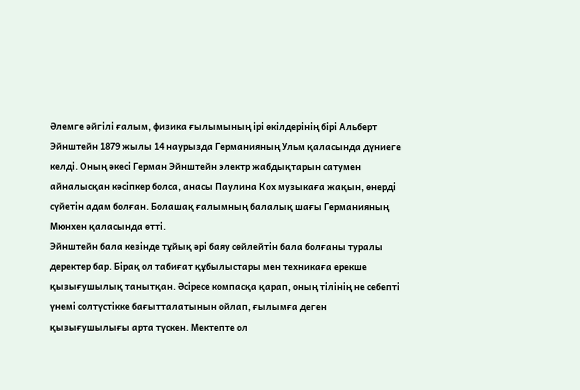Әлемге әйгілі ғалым, физика ғылымының ірі өкілдерінің бірі Альберт Эйнштейн 1879 жылы 14 наурызда Германияның Ульм қаласында дүниеге келді. Оның әкесі Герман Эйнштейн электр жабдықтарын сатумен айналысқан кәсіпкер болса, анасы Паулина Кох музыкаға жақын, өнерді сүйетін адам болған. Болашақ ғалымның балалық шағы Германияның Мюнхен қаласында өтті.
Эйнштейн бала кезінде тұйық әрі баяу сөйлейтін бала болғаны туралы деректер бар. Бірақ ол табиғат құбылыстары мен техникаға ерекше қызығушылық танытқан. Әсіресе компасқа қарап, оның тілінің не себепті үнемі солтүстікке бағытталатынын ойлап, ғылымға деген қызығушылығы арта түскен. Мектепте ол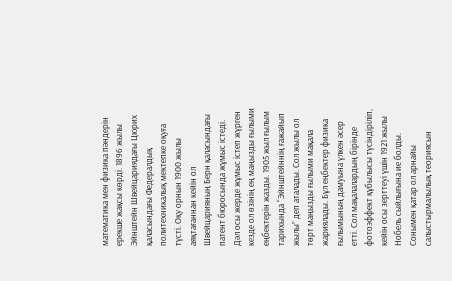математика мен физика пәндерін ерекше жақсы көрді. 1896 жылы Эйнштейн Швейцариядағы Цюрих қаласындағы Федералдық политехникалық мектепке оқуға түсті. Оқу орнын 1900 жылы аяқтағаннан кейін ол Швейцарияның Берн қаласындағы патент бюросында жұмыс істеді. Дәл осы жерде жұмыс істеп жүрген кезде ол өзінің ең маңызды ғылыми еңбектерін жазды. 1905 жыл ғылым тарихында “Эйнштейннің ғажайып жылы” деп аталады. Сол жылы ол төрт маңызды ғылыми мақала жариялады. Бұл еңбектер физика ғылымының дамуына үлкен әсер етті. Сол мақалалардың бірінде фотоэффект құбылысы түсіндіріліп, кейін осы зерттеуі үшін 1921 жылы Нобель сыйлығына ие болды. Сонымен қатар ол арнайы салыстырмалылық теориясын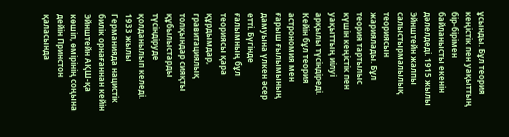ұсынды. Бұл теория кеңістік пен уақыттың бір-бірімен байланысты екенін дәлелдеді. 1915 жылы Эйнштейн жалпы салыстырмалылық теориясын жариялады. Бұл теория тартылыс күшін кеңістік пен уақыттың иілуі арқылы түсіндіреді. Кейін бұл теория астрономия мен ғарыш ғылымының дамуына үлкен әсер етті. Бүгінде ғалымның бұл теориясы қара құрдымдар, гравитациялық толқындар сияқты құбылыстарды түсіндіруде қолданылып келеді. 1933 жылы Германияда нацистік билік орнағаннан кейін Эйнштейн АҚШ-қа көшіп, өмірінің соңына дейін Принстон қаласында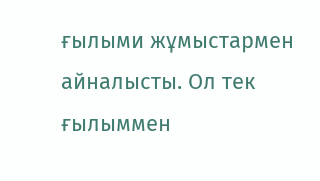ғылыми жұмыстармен айналысты. Ол тек ғылыммен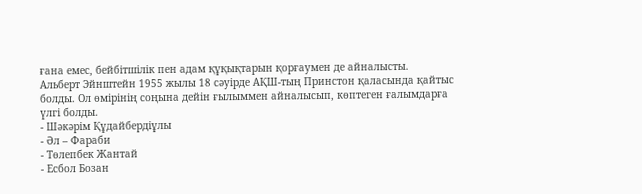ғана емес, бейбітшілік пен адам құқықтарын қорғаумен де айналысты.
Альберт Эйнштейн 1955 жылы 18 сәуірде АҚШ-тың Принстон қаласында қайтыс болды. Ол өмірінің соңына дейін ғылыммен айналысып, көптеген ғалымдарға үлгі болды.
- Шәкәрім Құдайбердіұлы
- Әл – Фараби
- Төлепбек Жантай
- Есбол Бозан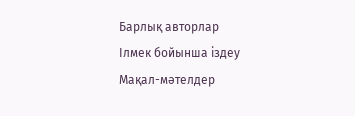Барлық авторлар
Ілмек бойынша іздеу
Мақал-мәтелдер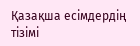Қазақша есімдердің тізімі